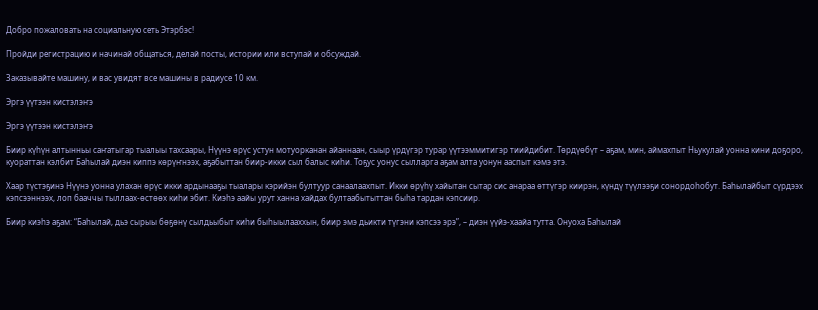Добро пожаловать на социальную сеть Этэрбэс!

Пройди регистрацию и начинай общаться, делай посты, истории или вступай и обсуждай.

Заказывайте машину, и вас увидят все машины в радиусе 10 км.

Эргэ үүтээн кистэлэҥэ

Эргэ үүтээн кистэлэҥэ

Биир күһүн алтынньы саҥатыгар тыалыы тахсаары, Нүүнэ өрүс устун мотуорканан айаннаан, сыыр үрдүгэр турар үүтээммитигэр тиийдибит. Төрдүөбүт – аҕам, мин, аймахпыт Ньукулай уонна кини доҕоро, куораттан кэлбит Баһылай диэн киппэ көрүҥнээх, аҕабыттан биир-икки сыл балыс киһи. Тоҕус уонус сылларга аҕам алта уонун ааспыт кэмэ этэ.

Хаар түстэҕинэ Нүүнэ уонна улахан өрүс икки ардынааҕы тыалары кэрийэн бултуур санаалаахпыт. Икки өрүһү хайытан сытар сис анараа өттүгэр киирэн, күндү түүлээҕи сонордоһобут. Баһылайбыт сүрдээх кэпсээннээх, лоп бааччы тыллаах-өстөөх киһи эбит. Киэһэ аайы урут ханна хайдах бултаабытыттан быһа тардан кэпсиир.

Биир киэһэ аҕам: “Баһылай, дьэ сырыы бөҕөнү сылдьыбыт киһи быһыылааххын, биир эмэ дьикти түгэни кэпсээ эрэ”, – диэн үүйэ-хаайа тутта. Онуоха Баһылай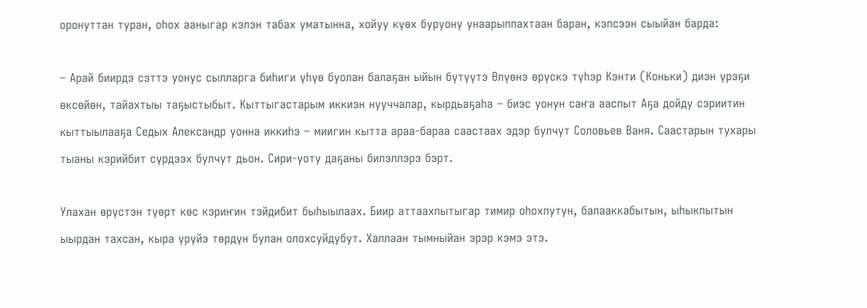оронуттан туран, оһох ааныгар кэлэн табах уматынна, хойуу күөх буруону унаарыппахтаан баран, кэпсээн сыыйан барда:

– Арай биирдэ сэттэ уонус сылларга биһиги үһүө буолан балаҕан ыйын бүтүүтэ Өлүөнэ өрүскэ түһэр Кэнти (Коньки) диэн үрэҕи өксөйөн, тайахтыы таҕыстыбыт. Кыттыгастарым иккиэн нууччалар, кырдьаҕаһа – биэс уонун саҥа ааспыт Аҕа дойду сэриитин кыттыылааҕа Седых Александр уонна иккиһэ – миигин кытта араа-бараа саастаах эдэр булчут Соловьев Ваня. Саастарын тухары тыаны кэрийбит сүрдээх булчут дьон. Сири-уоту даҕаны билэллэрэ бэрт.

Улахан өрүстэн түөрт көс кэриҥин тэйдибит быһыылаах. Биир аттаахпытыгар тимир оһохпутун, балааккабытын, ыһыкпытын ыырдан тахсан, кыра үрүйэ төрдүн булан олохсуйдубут. Халлаан тымныйан эрэр кэмэ этэ.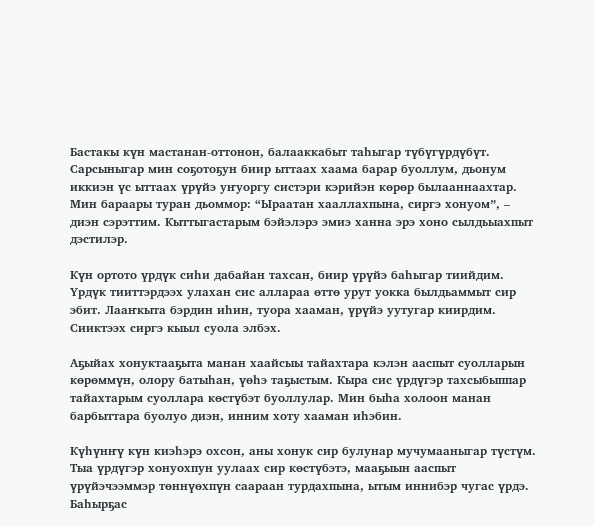Бастакы күн мастанан-оттонон, балааккабыт таһыгар түбүгүрдүбүт. Сарсыныгар мин соҕотоҕун биир ыттаах хаама барар буоллум, дьонум иккиэн үс ыттаах үрүйэ уҥуоргу систэри кэрийэн көрөр былааннаахтар. Мин бараары туран дьоммор: “Ыраатан хааллахпына, сиргэ хонуом”, – диэн сэрэттим. Кыттыгастарым бэйэлэрэ эмиэ ханна эрэ хоно сылдьыахпыт дэстилэр.

Күн ортото үрдүк сиһи дабайан тахсан, биир үрүйэ баһыгар тиийдим. Үрдүк тииттэрдээх улахан сис аллараа өттө урут уокка былдьаммыт сир эбит. Лааҥкыта бэрдин иһин, туора хааман, үрүйэ уутугар киирдим. Сииктээх сиргэ кыыл суола элбэх.

Аҕыйах хонуктааҕыта манан хаайсыы тайахтара кэлэн ааспыт суолларын көрөммүн, олору батыһан, үөһэ таҕыстым. Кыра сис үрдүгэр тахсыбыппар тайахтарым суоллара көстүбэт буоллулар. Мин быһа холоон манан барбыттара буолуо диэн, инним хоту хааман иһэбин.

Күһүнҥү күн киэһэрэ охсон, аны хонук сир булунар мучумааныгар түстүм. Тыа үрдүгэр хонуохпун уулаах сир көстүбэтэ, мааҕыын ааспыт үрүйэчээммэр төннүөхпүн саараан турдахпына, ытым иннибэр чугас үрдэ. Баһырҕас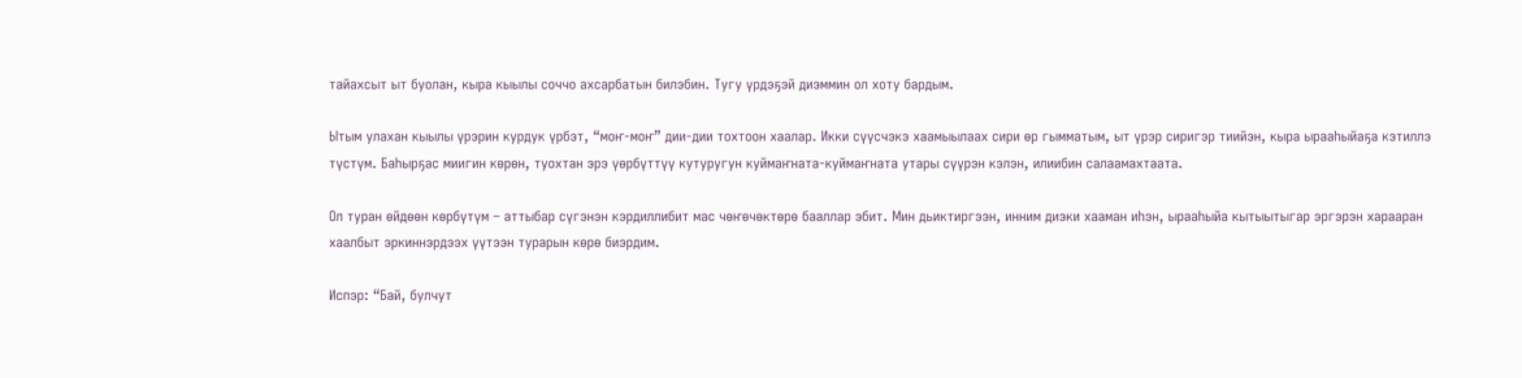тайахсыт ыт буолан, кыра кыылы соччо ахсарбатын билэбин. Тугу үрдэҕэй диэммин ол хоту бардым.

Ытым улахан кыылы үрэрин курдук үрбэт, “моҥ-моҥ” дии-дии тохтоон хаалар. Икки сүүсчэкэ хаамыылаах сири өр гымматым, ыт үрэр сиригэр тиийэн, кыра ырааһыйаҕа кэтиллэ түстүм. Баһырҕас миигин көрөн, туохтан эрэ үөрбүттүү кутуругун куймаҥната-куймаҥната утары сүүрэн кэлэн, илиибин салаамахтаата.

Ол туран өйдөөн көрбүтүм – аттыбар сүгэнэн кэрдиллибит мас чөҥөчөктөрө бааллар эбит. Мин дьиктиргээн, инним диэки хааман иһэн, ырааһыйа кытыытыгар эргэрэн харааран хаалбыт эркиннэрдээх үүтээн турарын көрө биэрдим.

Испэр: “Бай, булчут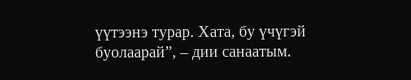үүтээнэ турар. Хата, бу үчүгэй буолаарай”, – дии санаатым.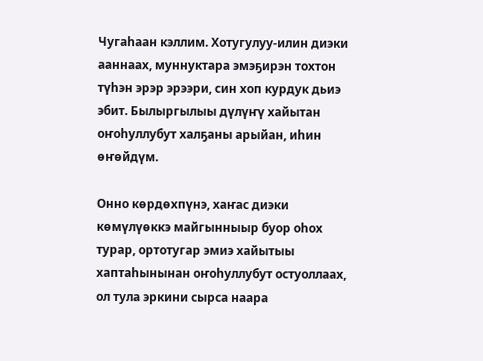Чугаһаан кэллим. Хотугулуу-илин диэки ааннаах, муннуктара эмэҕирэн тохтон түһэн эрэр эрээри, син хоп курдук дьиэ эбит. Былыргылыы дүлүҥү хайытан оҥоһуллубут халҕаны арыйан, иһин өҥөйдүм.

Онно көрдөхпүнэ, хаҥас диэки көмүлүөккэ майгынныыр буор оһох турар, ортотугар эмиэ хайытыы хаптаһынынан оҥоһуллубут остуоллаах, ол тула эркини сырса наара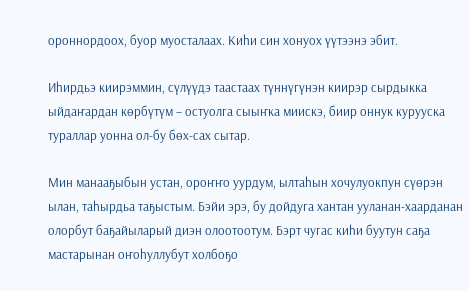ороннордоох, буор муосталаах. Киһи син хонуох үүтээнэ эбит.

Иһирдьэ киирэммин, сүлүүдэ таастаах түннүгүнэн киирэр сырдыкка ыйдаҥардан көрбүтүм – остуолга сыыҥка миискэ, биир оннук курууска тураллар уонна ол-бу бөх-сах сытар.

Мин манааҕыбын устан, ороҥҥо уурдум, ылтаһын хочулуокпун сүөрэн ылан, таһырдьа таҕыстым. Бэйи эрэ, бу дойдуга хантан ууланан-хаарданан олорбут баҕайыларый диэн олоотоотум. Бэрт чугас киһи буутун саҕа мастарынан оҥоһуллубут холбоҕо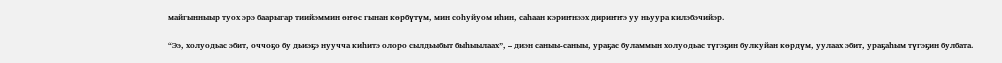майгынныыр туох эрэ баарыгар тиийэммин өҥөс гынан көрбүтүм, мин соһуйуом иһин, саһаан кэриҥнээх дириҥҥэ уу ньуура килэбэчийэр.

“Ээ, холуодьас эбит, оччоҕо бу дьиэҕэ нуучча киһитэ олоро сылдьыбыт быһыылаах”, – диэн саныы-саныы, ураҕас буламмын холуодьас түгэҕин булкуйан көрдүм, уулаах эбит, ураҕаһым түгэҕин булбата.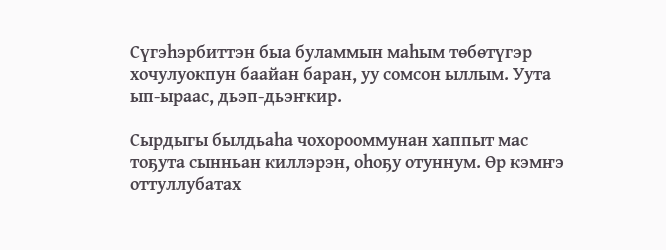Сүгэһэрбиттэн быа буламмын маһым төбөтүгэр хочулуокпун баайан баран, уу сомсон ыллым. Уута ып-ыраас, дьэп-дьэҥкир.

Сырдыгы былдьаһа чохорооммунан хаппыт мас тоҕута сынньан киллэрэн, оһоҕу отуннум. Өр кэмҥэ оттуллубатах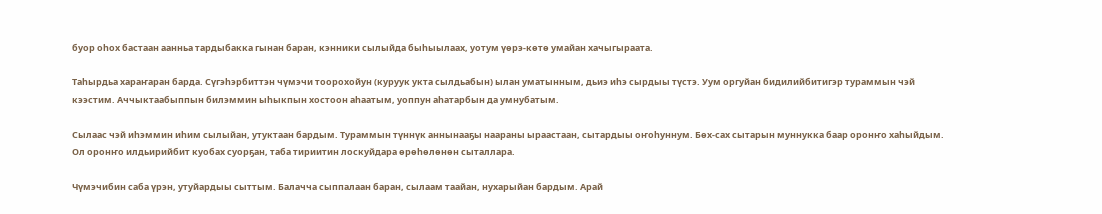буор оһох бастаан аанньа тардыбакка гынан баран, кэнники сылыйда быһыылаах, уотум үөрэ-көтө умайан хачыгыраата.

Таһырдьа хараҥаран барда. Сүгэһэрбиттэн чүмэчи тоорохойун (куруук укта сылдьабын) ылан уматынным, дьиэ иһэ сырдыы түстэ. Уум оргуйан бидилийбитигэр тураммын чэй кээстим. Аччыктаабыппын билэммин ыһыкпын хостоон аһаатым, уоппун аһатарбын да умнубатым.

Сылаас чэй иһэммин иһим сылыйан, утуктаан бардым. Тураммын түннүк аннынааҕы наараны ыраастаан, сытардыы оҥоһуннум. Бөх-сах сытарын муннукка баар оронҥо хаһыйдым. Ол оронҥо илдьирийбит куобах суорҕан, таба тириитин лоскуйдара өрөһөлөнөн сыталлара.

Чүмэчибин саба үрэн, утуйардыы сыттым. Балачча сыппалаан баран, сылаам таайан, нухарыйан бардым. Арай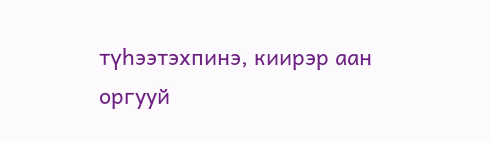түһээтэхпинэ, киирэр аан оргууй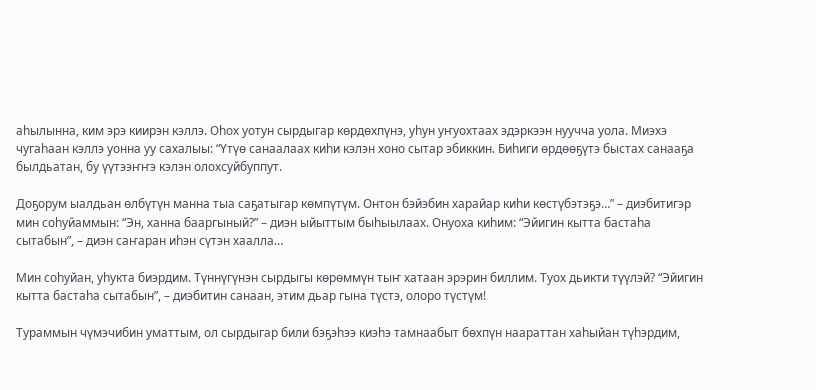аһылынна, ким эрэ киирэн кэллэ. Оһох уотун сырдыгар көрдөхпүнэ, уһун уҥуохтаах эдэркээн нуучча уола. Миэхэ чугаһаан кэллэ уонна уу сахалыы: “Үтүө санаалаах киһи кэлэн хоно сытар эбиккин. Биһиги өрдөөҕүтэ быстах санааҕа былдьатан, бу үүтээҥҥэ кэлэн олохсуйбуппут.

Доҕорум ыалдьан өлбүтүн манна тыа саҕатыгар көмпүтүм. Онтон бэйэбин харайар киһи көстүбэтэҕэ…” – диэбитигэр мин соһуйаммын: “Эн, ханна бааргыный?” – диэн ыйыттым быһыылаах. Онуоха киһим: “Эйигин кытта бастаһа сытабын”, – диэн саҥаран иһэн сүтэн хаалла…

Мин соһуйан, уһукта биэрдим. Түннүгүнэн сырдыгы көрөммүн тыҥ хатаан эрэрин биллим. Туох дьикти түүлэй? “Эйигин кытта бастаһа сытабын”, – диэбитин санаан, этим дьар гына түстэ, олоро түстүм!

Тураммын чүмэчибин уматтым, ол сырдыгар били бэҕэһээ киэһэ тамнаабыт бөхпүн наараттан хаһыйан түһэрдим,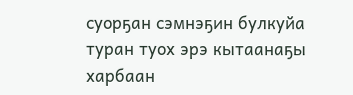суорҕан сэмнэҕин булкуйа туран туох эрэ кытаанаҕы харбаан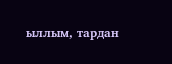ыллым, тардан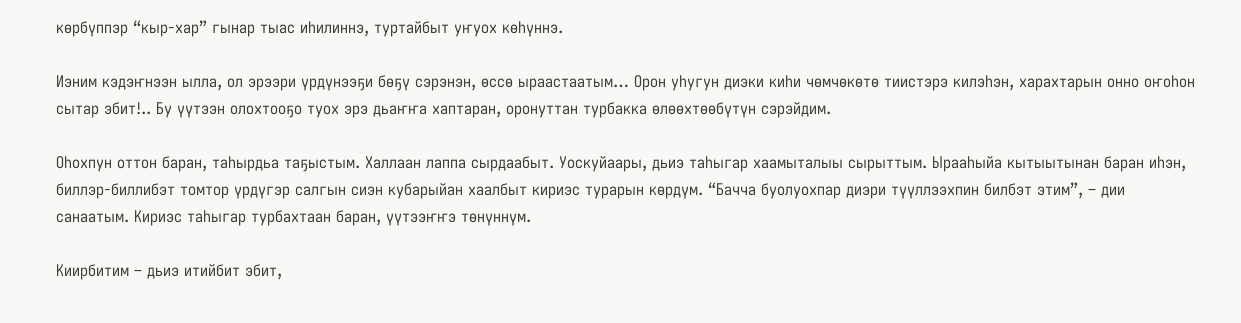көрбүппэр “кыр-хар” гынар тыас иһилиннэ, туртайбыт уҥуох көһүннэ.

Иэним кэдэҥнээн ылла, ол эрээри үрдүнээҕи бөҕү сэрэнэн, өссө ыраастаатым… Орон уһугун диэки киһи чөмчөкөтө тиистэрэ килэһэн, харахтарын онно оҥоһон сытар эбит!.. Бу үүтээн олохтооҕо туох эрэ дьаҥҥа хаптаран, оронуттан турбакка өлөөхтөөбүтүн сэрэйдим.

Оһохпун оттон баран, таһырдьа таҕыстым. Халлаан лаппа сырдаабыт. Уоскуйаары, дьиэ таһыгар хаамыталыы сырыттым. Ырааһыйа кытыытынан баран иһэн, биллэр-биллибэт томтор үрдүгэр салгын сиэн кубарыйан хаалбыт кириэс турарын көрдүм. “Бачча буолуохпар диэри түүллээхпин билбэт этим”, – дии санаатым. Кириэс таһыгар турбахтаан баран, үүтээҥҥэ төнүннүм.

Киирбитим – дьиэ итийбит эбит,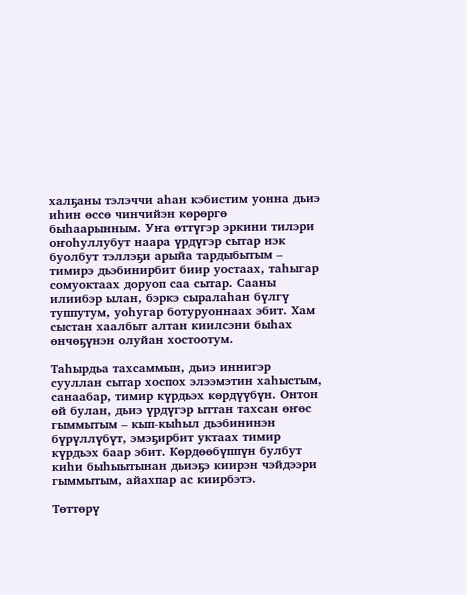халҕаны тэлэччи аһан кэбистим уонна дьиэ иһин өссө чинчийэн көрөргө быһаарынным. Уҥа өттүгэр эркини тилэри оҥоһуллубут наара үрдүгэр сытар нэк буолбут тэллэҕи арыйа тардыбытым – тимирэ дьэбинирбит биир уостаах, таһыгар сомуоктаах доруоп саа сытар. Сааны илиибэр ылан, бэркэ сыралаһан бүлгү туппутум, уоһугар ботуруоннаах эбит. Хам сыстан хаалбыт алтан киилсэни быһах өнчөҕүнэн олуйан хостоотум.

Таһырдьа тахсаммын, дьиэ иннигэр сууллан сытар хоспох элээмэтин хаһыстым, санаабар, тимир күрдьэх көрдүүбүн. Онтон өй булан, дьиэ үрдүгэр ыттан тахсан өҥөс гыммытым – кып-кыһыл дьэбининэн бүрүллүбүт, эмэҕирбит уктаах тимир күрдьэх баар эбит. Көрдөөбүппүн булбут киһи быһыытынан дьиэҕэ киирэн чэйдээри гыммытым, айахпар ас киирбэтэ.

Төттөрү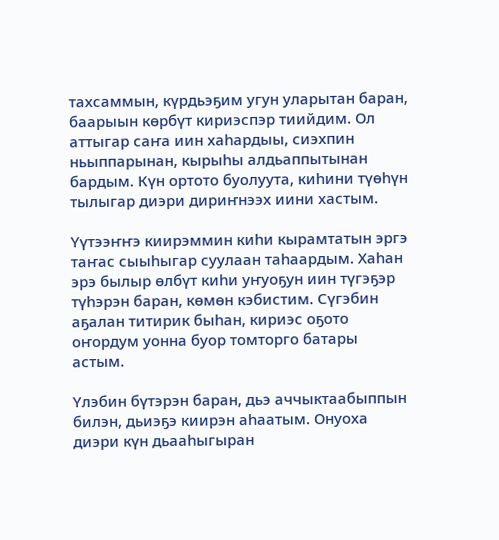тахсаммын, күрдьэҕим угун уларытан баран, баарыын көрбүт кириэспэр тиийдим. Ол аттыгар саҥа иин хаһардыы, сиэхпин ньыппарынан, кырыһы алдьаппытынан бардым. Күн ортото буолуута, киһини түөһүн тылыгар диэри дириҥнээх иини хастым.

Үүтээҥҥэ киирэммин киһи кырамтатын эргэ таҥас сыыһыгар суулаан таһаардым. Хаһан эрэ былыр өлбүт киһи уҥуоҕун иин түгэҕэр түһэрэн баран, көмөн кэбистим. Сүгэбин аҕалан титирик быһан, кириэс оҕото оҥордум уонна буор томторго батары астым.

Үлэбин бүтэрэн баран, дьэ аччыктаабыппын билэн, дьиэҕэ киирэн аһаатым. Онуоха диэри күн дьааһыгыран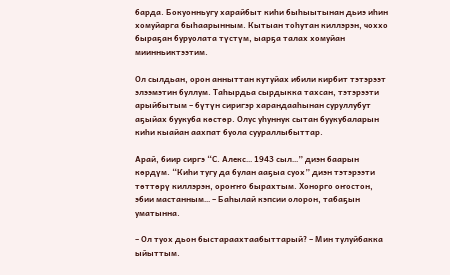барда. Бокуонньугу харайбыт киһи быһыытынан дьиэ иһин хомуйарга быһаарынным. Кытыан тоһутан киллэрэн, чоххо быраҕан буруолата түстүм, ыарҕа талах хомуйан миинньиктээтим.

Ол сылдьан, орон анныттан кутуйах ибили кирбит тэтэрээт элээмэтин буллум. Таһырдьа сырдыкка тахсан, тэтэрээти арыйбытым – бүтүн сиригэр харандааһынан суруллубут аҕыйах буукуба көстөр. Олус уһуннук сытан буукубаларын киһи кыайан аахпат буола суураллыбыттар.

Арай, биир сиргэ “С. Алекс… 1943 сыл…” диэн баарын көрдүм. “Киһи тугу да булан ааҕыа суох” диэн тэтэрээти төттөрү киллэрэн, ороҥҥо бырахтым. Хонорго оҥостон, эбии мастанным… – Баһылай кэпсии олорон, табаҕын уматынна.

– Ол туох дьон быстараахтаабыттарый? – Мин тулуйбакка ыйыттым.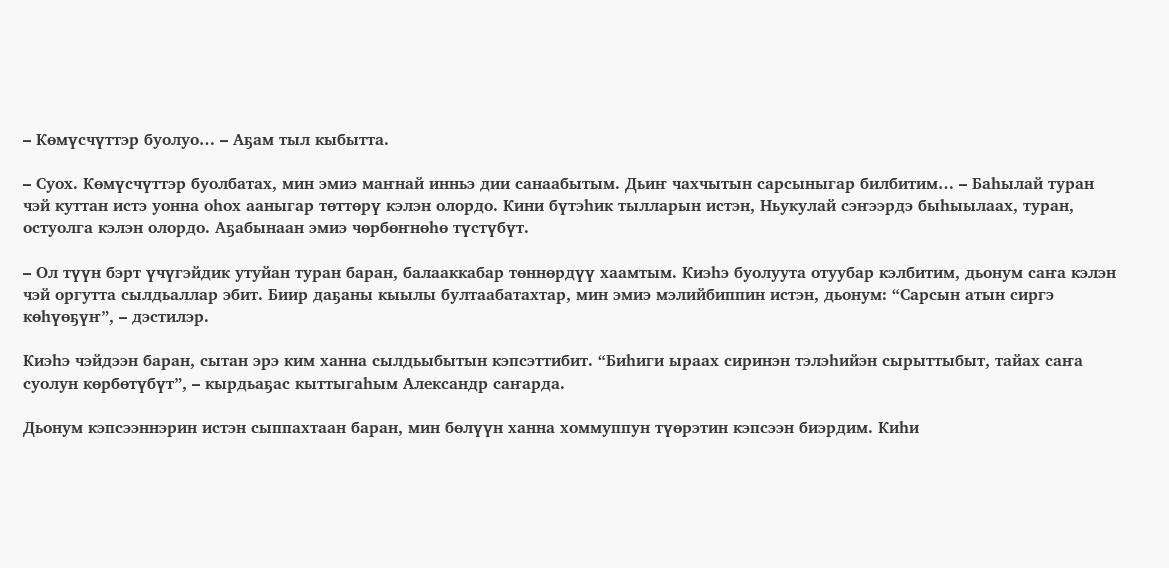– Көмүсчүттэр буолуо… – Аҕам тыл кыбытта.

– Суох. Көмүсчүттэр буолбатах, мин эмиэ маҥнай инньэ дии санаабытым. Дьиҥ чахчытын сарсыныгар билбитим… – Баһылай туран чэй куттан истэ уонна оһох ааныгар төттөрү кэлэн олордо. Кини бүтэһик тылларын истэн, Ньукулай сэҥээрдэ быһыылаах, туран, остуолга кэлэн олордо. Аҕабынаан эмиэ чөрбөҥнөһө түстүбүт.

– Ол түүн бэрт үчүгэйдик утуйан туран баран, балааккабар төннөрдүү хаамтым. Киэһэ буолуута отуубар кэлбитим, дьонум саҥа кэлэн чэй оргутта сылдьаллар эбит. Биир даҕаны кыылы бултаабатахтар, мин эмиэ мэлийбиппин истэн, дьонум: “Сарсын атын сиргэ көһүөҕүҥ”, – дэстилэр.

Киэһэ чэйдээн баран, сытан эрэ ким ханна сылдьыбытын кэпсэттибит. “Биһиги ыраах сиринэн тэлэһийэн сырыттыбыт, тайах саҥа суолун көрбөтүбүт”, – кырдьаҕас кыттыгаһым Александр саҥарда.

Дьонум кэпсээннэрин истэн сыппахтаан баран, мин бөлүүн ханна хоммуппун түөрэтин кэпсээн биэрдим. Киһи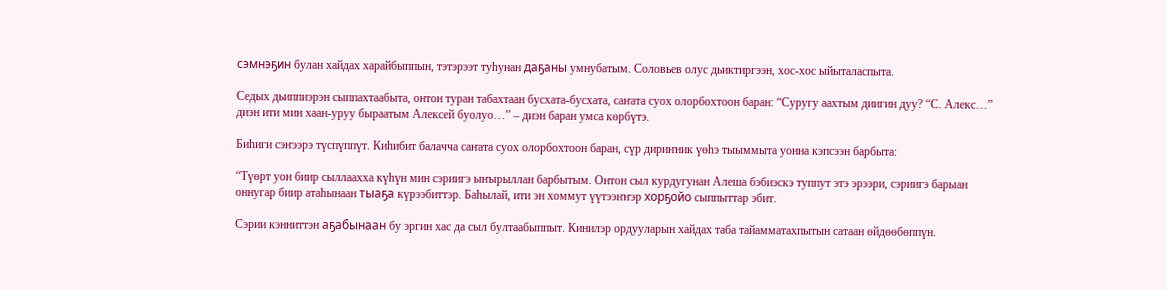сэмнэҕин булан хайдах харайбыппын, тэтэрээт туһунан даҕаны умнубатым. Соловьев олус дьиктиргээн, хос-хос ыйыталаспыта.

Седых дьиппиэрэн сыппахтаабыта, онтон туран табахтаан бусхата-бусхата, саҥата суох олорбохтоон баран: “Суругу аахтым диигин дуу? “С. Алекс…” диэн ити мин хаан-уруу быраатым Алексей буолуо…” – диэн баран умса көрбүтэ.

Биһиги сэҥээрэ түспүппүт. Киһибит балачча саҥата суох олорбохтоон баран, сүр дириҥник үөһэ тыыммыта уонна кэпсээн барбыта:

“Түөрт уон биир сыллаахха күһүн мин сэриигэ ыҥырыллан барбытым. Онтон сыл курдугунан Алеша бэбиэскэ туппут этэ эрээри, сэриигэ барыан оннугар биир атаһынаан тыаҕа күрээбиттэр. Баһылай, ити эн хоммут үүтээҥҥэр хорҕойо сыппыттар эбит.

Сэрии кэнниттэн аҕабынаан бу эргин хас да сыл бултаабыппыт. Кинилэр ордууларын хайдах таба тайамматахпытын сатаан өйдөөбөппүн.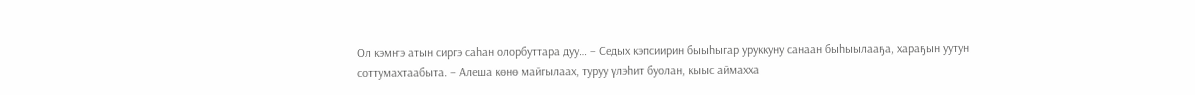Ол кэмҥэ атын сиргэ саһан олорбуттара дуу… – Седых кэпсиирин быыһыгар уруккуну санаан быһыылааҕа, хараҕын уутун соттумахтаабыта. – Алеша көнө майгылаах, туруу үлэһит буолан, кыыс аймахха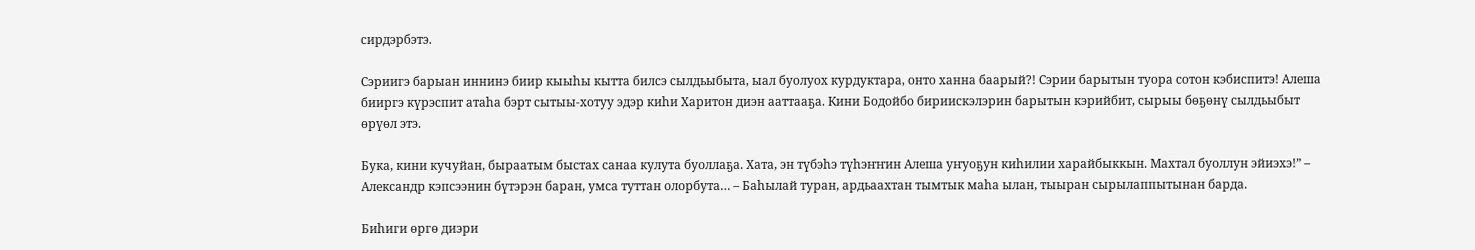сирдэрбэтэ.

Сэриигэ барыан иннинэ биир кыыһы кытта билсэ сылдьыбыта, ыал буолуох курдуктара, онто ханна баарый?! Сэрии барытын туора сотон кэбиспитэ! Алеша бииргэ күрэспит атаһа бэрт сытыы-хотуу эдэр киһи Харитон диэн ааттааҕа. Кини Бодойбо бириискэлэрин барытын кэрийбит, сырыы бөҕөнү сылдьыбыт өрүөл этэ.

Бука, кини кучуйан, быраатым быстах санаа кулута буоллаҕа. Хата, эн түбэһэ түһэҥҥин Алеша уҥуоҕун киһилии харайбыккын. Махтал буоллун эйиэхэ!” – Александр кэпсээнин бүтэрэн баран, умса туттан олорбута… – Баһылай туран, ардьаахтан тымтык маһа ылан, тыыран сырылаппытынан барда.

Биһиги өргө диэри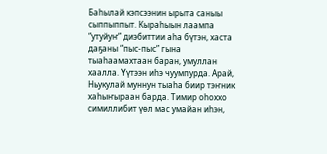Баһылай кэпсээнин ырыта саныы сыппыппыт. Кыраһыын лаампа “утуйуҥ” диэбиттии аһа бүтэн, хаста даҕаны “пыс-пыс” гына тыаһаамахтаан баран, умуллан хаалла. Үүтээн иһэ чуумпурда. Арай, Ньукулай муннун тыаһа биир тэҥник хаһыҥыраан барда. Тимир оһоххо симиллибит үөл мас умайан иһэн,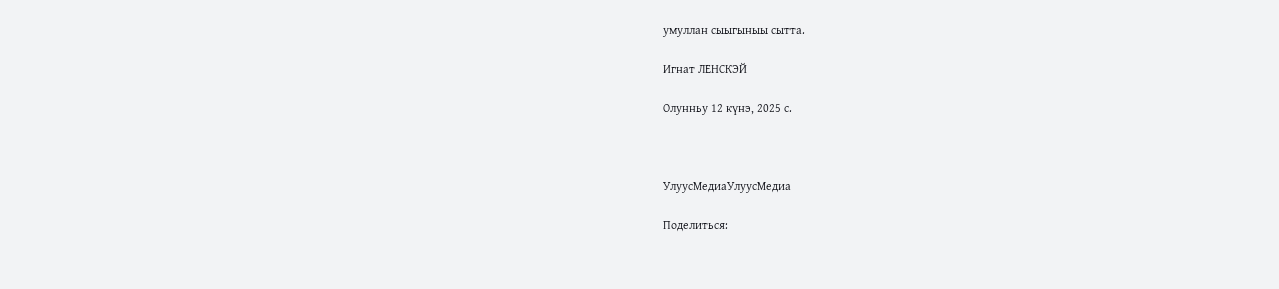умуллан сыыгыныы сытта.

Игнат ЛЕНСКЭЙ

Олунньу 12 күнэ, 2025 с.



УлуусМедиаУлуусМедиа

Поделиться: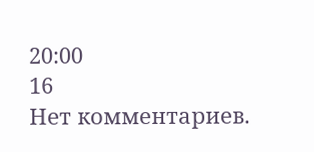20:00
16
Нет комментариев.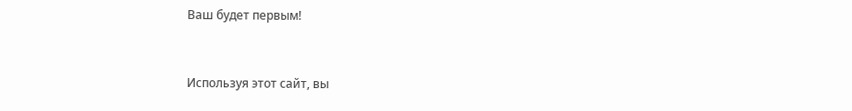Ваш будет первым!



Используя этот сайт, вы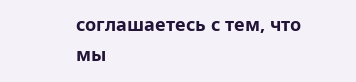соглашаетесь с тем, что мы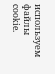используем файлы cookie.